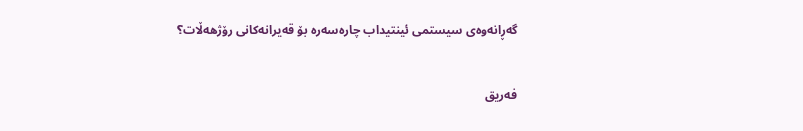گه‌ڕانه‌وه‌ی‌ سیستمی‌ ئینتیداب چاره‌سه‌ره‌ بۆ قه‌یرانه‌كانی‌‌ رۆژهه‌ڵات؟

فەریق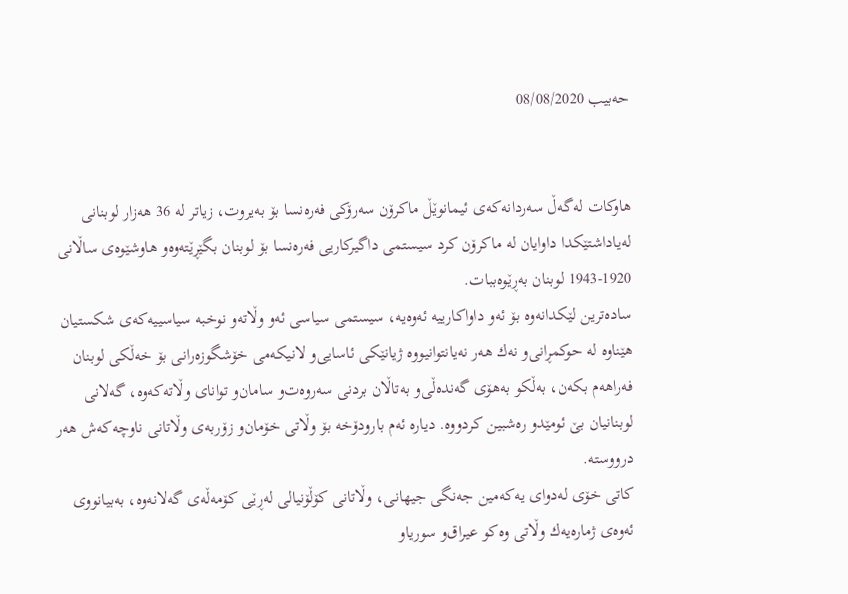حەبیب 08/08/2020


هاوكات له‌گه‌ڵ سه‌ردانه‌كه‌ی‌‌ ئیمانوێڵ ماكرۆن سه‌رۆكی‌ فه‌ره‌نسا بۆ به‌یروت، زیاتر له‌ 36 هه‌زار لوبنانی‌ له‌یاداشتێكدا داوایان له‌ ماكرۆن كرد سیستمی‌ داگیركاریی‌ فه‌ره‌نسا بۆ لوبنان بگێڕێته‌وه‌‌و هاوشێوه‌ی‌ ساڵانی‌ 1920-1943 لوبنان به‌ڕێوه‌ببات.
ساده‌ترین لێكدانه‌وه‌ بۆ ئه‌و داواكارییه‌ ئه‌وه‌یه‌، سیستمی‌ سیاسی‌ ئه‌و وڵاته‌‌و نوخبه‌ سیاسییه‌كه‌ی‌ شكستیان هێناوه‌ له‌ حوكمڕانی‌‌و نه‌ك هه‌ر نه‌یانتوانیووه‌ ژیانێكی‌ ئاسایی‌‌و لانیكه‌می‌ خۆشگوزه‌رانی‌ بۆ خه‌ڵكی‌ لوبنان فه‌راهه‌م بكه‌ن، به‌ڵكو به‌هۆی‌ گه‌نده‌ڵی‌‌و به‌تاڵان بردنی‌ سه‌روه‌ت‌و سامان‌و توانای‌ وڵاته‌كه‌وه‌، گه‌لانی‌ لوبنانیان بێ‌ ئومێدو ره‌شبین كردووه‌. دیاره‌ ئه‌م بارودۆخه‌ بۆ وڵاتی‌ خۆمان‌و زۆربه‌ی‌ وڵاتانی‌ ناوچه‌كه‌ش هه‌ر درووسته‌.
كاتی‌ خۆی‌ له‌دوای‌ یه‌كه‌مین جه‌نگی‌ جیهانی، وڵاتانی‌ كۆڵۆنیالی‌ له‌ڕێی‌ كۆمه‌ڵه‌ی‌ گه‌لانه‌وه‌، به‌بیانووی‌ ئه‌وه‌ی‌ ژماره‌یه‌ك وڵاتی‌ وه‌كو عیراق‌و سوریا‌و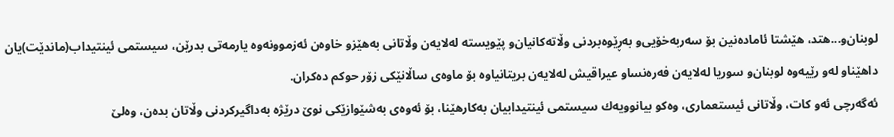لوبنان‌و...هتد، هێشتا ئاماده‌نین بۆ سه‌ربه‌خۆیی‌‌و به‌ڕێوه‌بردنی‌ وڵاته‌كانیان‌و پێویسته‌ له‌لایه‌ن وڵاتانی‌ به‌هێزو خاوه‌ن ئه‌زموونه‌وه‌ یارمه‌تی بدرێن، سیستمی‌ ئینتیداب(ماندێت)یان داهێنا‌و له‌و رێیه‌وه‌ لوبنان‌و سوریا له‌لایه‌ن فه‌ره‌نسا‌و عیراقیش له‌لایه‌ن بریتانیاوه‌ بۆ ماوه‌ی‌ ساڵانێكی‌ زۆر حوكم ده‌كران.
ئه‌گه‌رچی‌ ئه‌و كات، وڵاتانی‌ ئیستعماری‌، وه‌كو بیانوویه‌ك سیستمی‌ ئینتیدابیان به‌كارهێنا، بۆ ئه‌وه‌ی‌ به‌شێوازێكی‌ نوێ‌ درێژه‌ به‌داگیركردنی‌ وڵاتان بده‌ن، وه‌لێ‌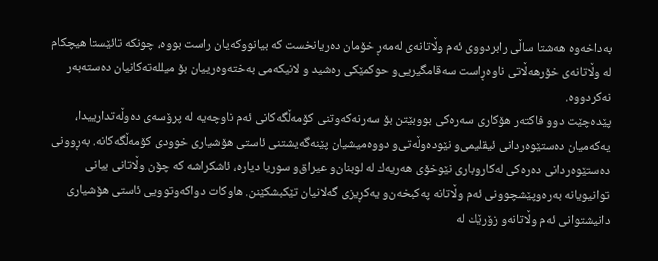به‌داخه‌وه‌ هه‌شتا ساڵی‌ رابردووی‌ ئه‌م وڵاتانه‌ی‌ له‌مه‌ڕ خۆمان ده‌ریانخست كه‌ بیانووكه‌یان راست بووه‌، چونكه‌ تائێستا هیچكام له‌ وڵاتانه‌ی‌ خۆرهه‌ڵاتی‌ ناوه‌ڕاست سه‌قامگیریی‌‌و حوكمێكی‌ ره‌شید و لانیكه‌می‌ به‌خته‌وه‌رییان بۆ میلله‌ته‌كانیان ده‌سته‌به‌ر نه‌كردووه‌.
پێده‌چێت دوو فاكته‌ر هۆكاری‌ سه‌ره‌كی‌ بووبێتن بۆ سه‌رنه‌كه‌وتنی‌ كۆمه‌ڵگه‌كانی‌ ئه‌م ناوچه‌یه‌ له‌ پرۆسه‌ی‌ ده‌وڵه‌تدارییدا، یه‌كه‌میان ده‌ستێوه‌ردانی‌ ئیقلیمی‌‌و نێوده‌وڵه‌تی‌‌و دووه‌میشیان پێنه‌گه‌یشتنی‌ ئاستی‌ هۆشیاری‌ خوودی‌ كۆمه‌ڵگه‌كانه‌. به‌ڕوونی‌ ده‌ستێوه‌ردانی‌ ده‌ره‌كی‌ له‌كاروباری‌ نێوخۆی‌ هه‌ریه‌ك له‌ لوبنان‌و عیراق‌و سوریا دیاره‌، ئاشكراشه‌ كه‌ چۆن وڵاتانی‌ بیانی‌ توانیویانه‌ به‌ره‌وپێشچوونی‌ ئه‌م وڵاتانه‌ په‌كبخه‌ن‌و یه‌كڕیزی‌ گه‌لانیان تێكبشكێنن. هاوكات دواكه‌وتوویی‌ ئاستی‌ هۆشیاری‌ دانیشتوانی‌ ئه‌م وڵاتانه‌‌و زۆرێك له‌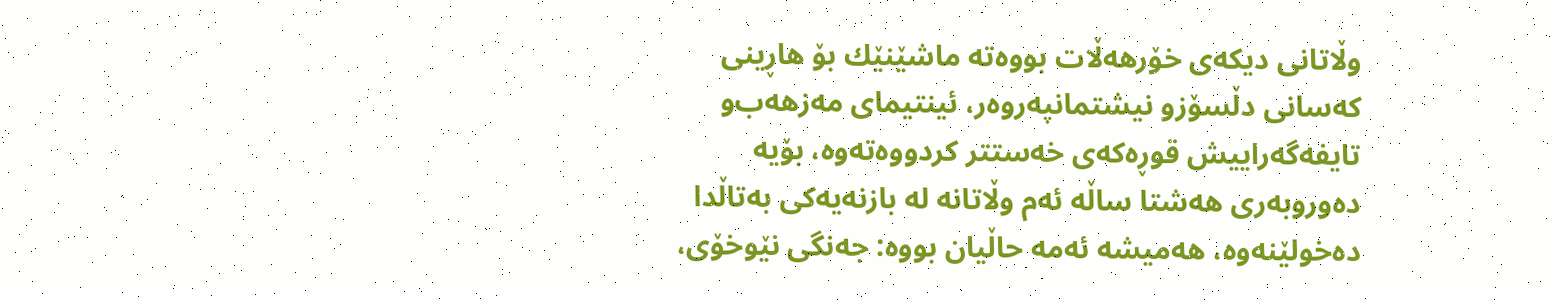وڵاتانی‌ دیكه‌ی‌ خۆرهه‌ڵات بووه‌ته‌ ماشێنێك بۆ هاڕینی‌ كه‌سانی‌ دڵسۆزو نیشتمانپه‌روه‌ر، ئینتیمای‌ مه‌زهه‌ب‌و تایفه‌گه‌راییش قوڕه‌كه‌ی‌ خه‌ستتر كردووه‌ته‌وه‌، بۆیه‌ ده‌وروبه‌ری‌ هه‌شتا ساڵه‌ ئه‌م وڵاتانه‌ له‌ بازنه‌یه‌كی‌ به‌تاڵدا ده‌خولێنه‌وه‌، هه‌میشه‌ ئه‌مه‌ حاڵیان بووه‌: جه‌نگی‌ نێوخۆی‌،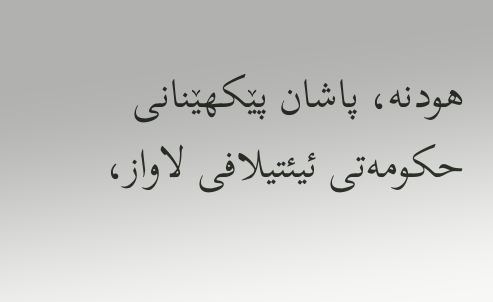هودنه‌، پاشان پێكهێنانی‌ حكومه‌تی‌ ئیئتیلافی‌ لاواز،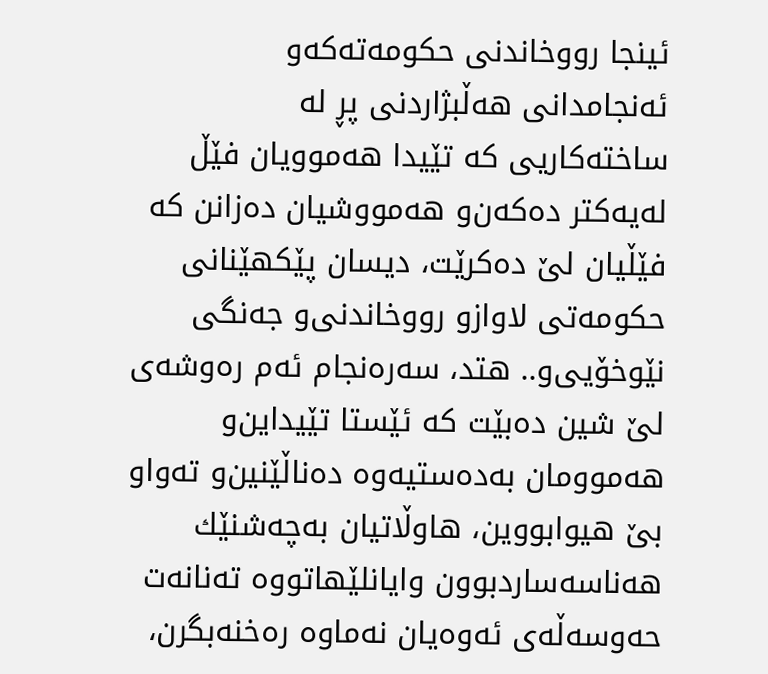ئینجا رووخاندنی‌ حكومه‌ته‌كه‌‌و ئه‌نجامدانی‌ هه‌ڵبژاردنی‌ پڕ له‌ ساخته‌كاریی‌ كه‌ تێیدا هه‌موویان فێڵ له‌یه‌كتر ده‌كه‌ن‌و هه‌مووشیان ده‌زانن كه‌ فێڵیان لێ‌ ده‌كرێت، دیسان پێكهێنانی‌ حكومه‌تی‌ لاواز‌و رووخاندنی‌‌و جه‌نگی‌ نێوخۆیی‌‌و.. هتد، سه‌ره‌نجام ئه‌م ره‌وشه‌ی‌ لێ‌ شین ده‌بێت كه‌ ئێستا تێیداین‌و هه‌موومان به‌ده‌ستیه‌وه‌ ده‌ناڵێنین‌و ته‌واو بێ‌ هیوابووین، هاوڵاتیان به‌چه‌شنێك هه‌ناسه‌ساردبوون وایانلێهاتووه‌ ته‌نانه‌ت حه‌وسه‌ڵه‌ی‌ ئه‌وه‌یان نه‌ماوه‌ ره‌خنه‌بگرن،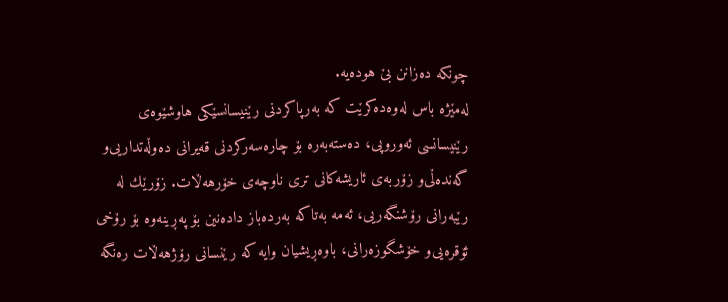چونكه‌ ده‌زانن بێ‌ هوده‌یه‌.
له‌مێژه‌ باس له‌وه‌ده‌كرێت كه‌ به‌رپاكردنی‌ رێنیسانسێكی‌ هاوشێوه‌ی‌ رێنیسانسی‌ ئه‌وروپی‌، ده‌سته‌به‌ره‌ بۆ چاره‌سه‌ركردنی‌ قه‌یرانی‌ ده‌وڵه‌تداریی‌‌و گه‌نده‌ڵی‌‌و زۆربه‌ی‌ ئاریشه‌كانی‌ تری‌ ناوچه‌ی‌ خۆرهه‌ڵات. زۆرێك له‌ رێبه‌رانی‌ رۆشنگه‌ریی‌، ئه‌مه‌ به‌تاكه‌ به‌رده‌باز داده‌نین بۆ په‌ڕینه‌وه‌ بۆ رۆخی‌ ئۆقره‌یی‌‌و خۆشگوزه‌رانی‌، باوه‌ڕیشیان وایه‌ كه‌ رێنسانی‌ رۆژهه‌ڵات ره‌نگه‌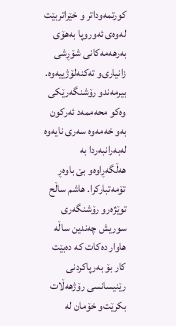كورتمه‌وداتر و خێراتربێت له‌وه‌ی‌ ئه‌وروپا به‌هۆی‌ به‌رهه‌مه‌كانی‌ شۆڕشی‌ زانیاری‌‌و ته‌كنه‌لۆژییه‌وه‌. بیرمه‌ندو رۆشنگه‌رێكی‌ وه‌كو محه‌ممه‌د ئه‌ركون به‌و خه‌مه‌وه‌ سه‌ری‌ نایه‌وه‌ له‌به‌رانبه‌ردا به‌ هه‌ڵگه‌ڕاوه‌و بێ‌ باوه‌ڕ تۆمه‌تباركرا. هاشم ساڵح توێژه‌ر‌و رۆشنگه‌ری‌ سوریش چه‌ندین ساڵه‌ هاوار ده‌كات كه‌ ده‌بێت كار بۆ به‌رپاكردنی‌ رێنیسانسی‌ رۆژهه‌ڵات بكرێت‌و خۆمان له‌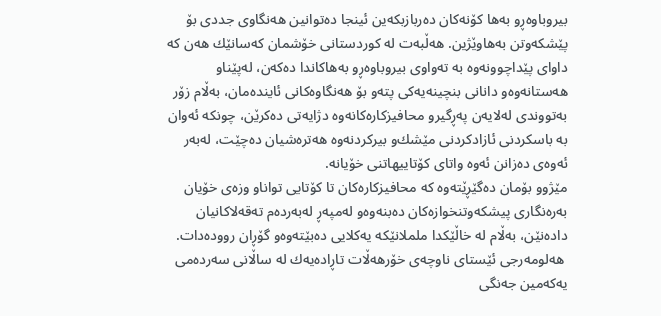بیروباوه‌ڕ‌و به‌ها كۆنه‌كان ده‌ربازبكه‌ین ئینجا ده‌توانین هه‌نگاوی‌ جددی‌ بۆ پێشكه‌وتن به‌هاوێژین. هه‌ڵبه‌ت له‌ كوردستانی‌ خۆشمان كه‌سانێك هه‌ن كه‌ داوای‌ پێداچوونه‌وه‌ به‌ ته‌واوی‌ بیروباوه‌ڕو به‌هاكاندا ده‌كه‌ن، له‌پێناو هه‌ستانه‌وه‌‌و دانانی‌ بنچینه‌یه‌كی‌ پته‌و بۆ هه‌نگاوه‌كانی‌ ئاینده‌مان، به‌ڵام زۆر به‌تووندی‌ له‌لایه‌ن په‌ڕگیرو محافیزكاره‌كانه‌وه‌ دژایه‌تی‌ ده‌كرێن، چونكه‌ ئه‌وان به‌ باسكردنی‌ ئازادكردنی‌ مێشك‌و بیركردنه‌وه‌ هه‌تره‌شیان ده‌چێت، له‌به‌ر ئه‌وه‌ی‌ ده‌زانن ئه‌وه‌ واتای‌ كۆتاییهاتنی‌ خۆیانه‌.
مێژوو بۆمان ده‌گێڕێته‌وه‌ كه‌ محافیزكاره‌كان تا كۆتایی‌ تواناو وزه‌ی‌ خۆیان به‌ره‌نگاری پیشكه‌وتنخوازه‌كان ده‌بنه‌وه‌‌و له‌مپه‌ڕ له‌به‌رده‌م ته‌قه‌لاكانیان داده‌نێن، به‌ڵام له‌ خاڵێكدا ململانێكه‌ یه‌كلایی‌ ده‌بێته‌وه‌‌و گۆڕان رووده‌دات.
 هه‌لومه‌رجی‌ ئێستای‌ ناوچه‌ی‌ خۆرهه‌ڵات تاڕاده‌یه‌ك له‌ ساڵانی‌ سه‌رده‌می‌ یه‌كه‌مین جه‌نگی‌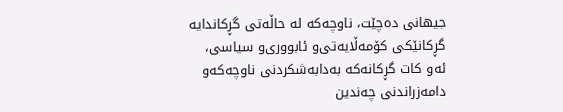جیهانی‌ ده‌چێت، ناوچه‌كه‌ له‌ حاڵه‌تی‌ گڕكاندایه‌ گڕكانێكی‌ كۆمه‌ڵایه‌تی‌‌و ئابووری‌‌و سیاسی‌، ئه‌و كات گڕكانه‌كه‌ به‌دابه‌شكردنی‌ ناوچه‌كه‌‌و دامه‌زراندنی‌ چه‌ندین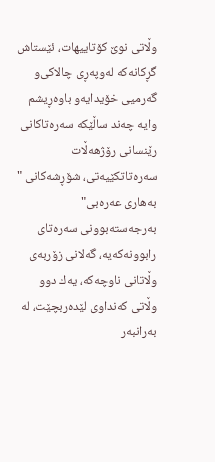وڵاتی‌ نوێ‌ كۆتاییهات، ئێستاش گڕكانه‌كه‌ له‌وپه‌ڕی‌ چالاكی‌‌و گه‌رمیی‌ خۆیدایه‌‌و باوه‌ڕیشم وایه‌ چه‌ند ساڵێكه‌ سه‌ره‌تاكانی‌ رێنسانی‌ رۆژهه‌ڵات سه‌ره‌تاتكێیه‌تی‌، شۆڕشه‌كانی‌ " به‌هاری‌ عه‌ره‌بی‌" به‌رجه‌سته‌بوونی‌ سه‌ره‌تای‌ رابوونه‌كه‌یه‌، گه‌لانی‌ زۆربه‌ی‌ وڵاتانی‌ ناوچه‌كه‌، یه‌ك دوو وڵاتی‌ كه‌نداوی‌ لێده‌ربچێت، له‌ به‌رانبه‌ر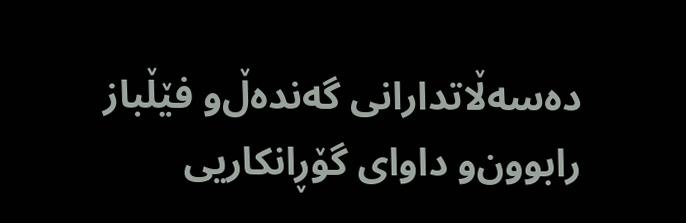ده‌سه‌ڵاتدارانی‌ گه‌نده‌ڵ‌و فێڵباز رابوون‌و داوای‌ گۆڕانكاریی‌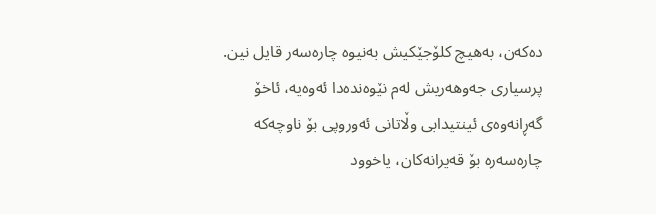ده‌كه‌ن، به‌هیچ كلۆجێكیش به‌نیوه‌ چاره‌سه‌ر قایل نین.
پرسیاری‌ جه‌وهه‌ریش له‌م نێوه‌نده‌دا ئه‌وه‌یه‌، ئاخۆ گه‌ڕانه‌وه‌ی‌ ئینتیدابی‌ وڵاتانی‌ ئه‌وروپی‌ بۆ ناوچه‌كه‌ چاره‌سه‌ره‌ بۆ قه‌یرانه‌كان، یاخوود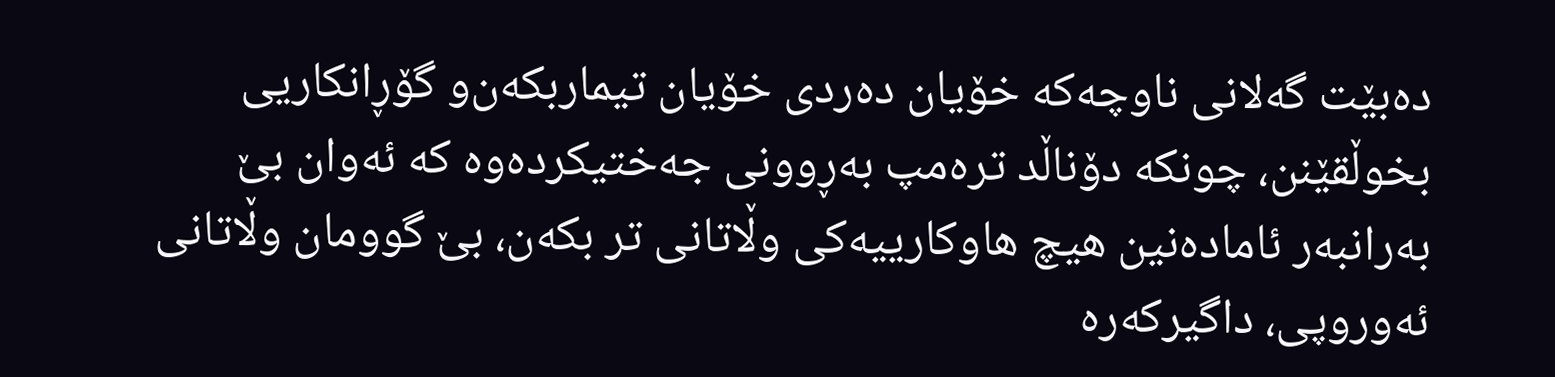ده‌بێت گه‌لانی‌ ناوچه‌كه‌ خۆیان ده‌ردی‌ خۆیان تیماربكه‌ن‌و گۆڕانكاریی‌ بخوڵقێنن، چونكه‌ دۆناڵد تره‌مپ به‌ڕوونی‌ جه‌ختیكرده‌وه‌ كه‌ ئه‌وان بێ‌ به‌رانبه‌ر ئاماده‌نین هیچ هاوكارییه‌كی‌ وڵاتانی‌ تر بكه‌ن، بێ‌ گوومان وڵاتانی‌ ئه‌وروپی‌، داگیركه‌ره‌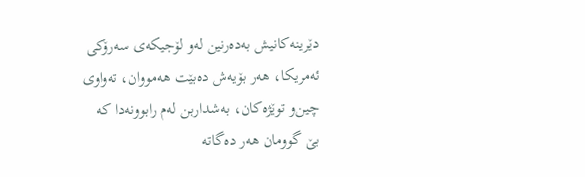دێرینه‌كانیش به‌ده‌رنین له‌و لۆجیكه‌ی‌ سه‌رۆكی‌ ئه‌مریكا، هه‌ر بۆیه‌ش ده‌بێت هه‌مووان، ته‌واوی‌ چین‌و توێژه‌كان، به‌شداربن له‌م رابوونه‌دا كه‌ بێ‌ گوومان هه‌ر ده‌گاته‌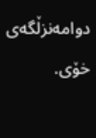دوامه‌نزڵگه‌ی‌ خۆی‌.